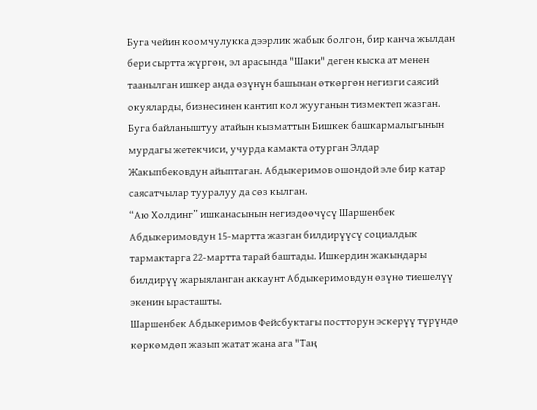Буга чейин коомчулукка дээрлик жабык болгон, бир канча жылдан бери сыртта жүргөн, эл арасында "Шаки" деген кыска ат менен таанылган ишкер анда өзүнүн башынан өткөргөн негизги саясий окуяларды, бизнесинен кантип кол жууганын тизмектеп жазган. Буга байланыштуу атайын кызматтын Бишкек башкармалыгынын мурдагы жетекчиси, учурда камакта отурган Элдар Жакыпбековдун айыптаган. Абдыкеримов ошондой эле бир катар саясатчылар тууралуу да сөз кылган.
“Аю Холдинг” ишканасынын негиздөөчүсү Шаршенбек Абдыкеримовдун 15-мартта жазган билдирүүсү социалдык тармактарга 22-мартта тарай баштады. Ишкердин жакындары билдирүү жарыяланган аккаунт Абдыкеримовдун өзүнө тиешелүү экенин ырасташты.
Шаршенбек Абдыкеримов Фейсбуктагы постторун эскерүү түрүндө көркөмдөп жазып жатат жана ага "Таң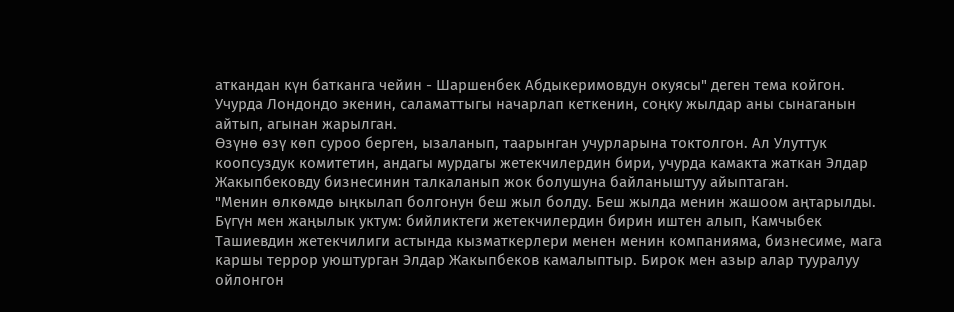аткандан күн батканга чейин - Шаршенбек Абдыкеримовдун окуясы" деген тема койгон.
Учурда Лондондо экенин, саламаттыгы начарлап кеткенин, соңку жылдар аны сынаганын айтып, агынан жарылган.
Өзүнө өзү көп суроо берген, ызаланып, таарынган учурларына токтолгон. Ал Улуттук коопсуздук комитетин, андагы мурдагы жетекчилердин бири, учурда камакта жаткан Элдар Жакыпбековду бизнесинин талкаланып жок болушуна байланыштуу айыптаган.
"Менин өлкөмдө ыңкылап болгонун беш жыл болду. Беш жылда менин жашоом аңтарылды. Бүгүн мен жаңылык уктум: бийликтеги жетекчилердин бирин иштен алып, Камчыбек Ташиевдин жетекчилиги астында кызматкерлери менен менин компанияма, бизнесиме, мага каршы террор уюштурган Элдар Жакыпбеков камалыптыр. Бирок мен азыр алар тууралуу ойлонгон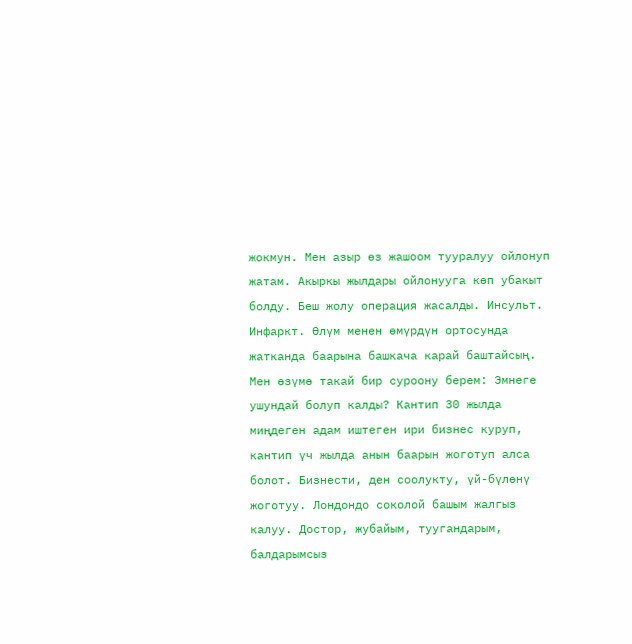жокмун. Мен азыр өз жашоом тууралуу ойлонуп жатам. Акыркы жылдары ойлонууга көп убакыт болду. Беш жолу операция жасалды. Инсульт. Инфаркт. Өлүм менен өмүрдүн ортосунда жатканда баарына башкача карай баштайсың. Мен өзүмө такай бир суроону берем: Эмнеге ушундай болуп калды? Кантип 30 жылда миңдеген адам иштеген ири бизнес куруп, кантип үч жылда анын баарын жоготуп алса болот. Бизнести, ден соолукту, үй-бүлөнү жоготуу. Лондондо соколой башым жалгыз калуу. Достор, жубайым, туугандарым, балдарымсыз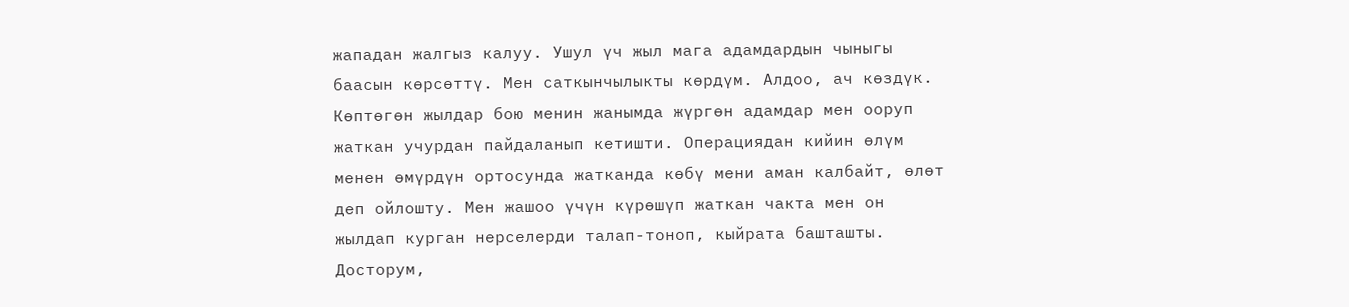жападан жалгыз калуу. Ушул үч жыл мага адамдардын чыныгы баасын көрсөттү. Мен саткынчылыкты көрдүм. Алдоо, ач көздүк. Көптөгөн жылдар бою менин жанымда жүргөн адамдар мен ооруп жаткан учурдан пайдаланып кетишти. Операциядан кийин өлүм менен өмүрдүн ортосунда жатканда көбү мени аман калбайт, өлөт деп ойлошту. Мен жашоо үчүн күрөшүп жаткан чакта мен он жылдап курган нерселерди талап-тоноп, кыйрата башташты. Досторум,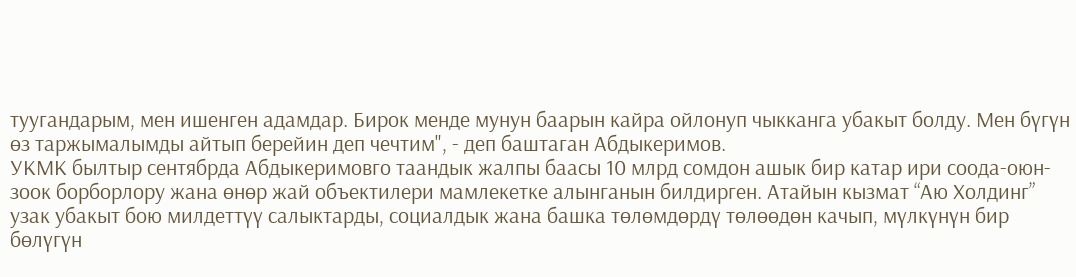туугандарым, мен ишенген адамдар. Бирок менде мунун баарын кайра ойлонуп чыкканга убакыт болду. Мен бүгүн өз таржымалымды айтып берейин деп чечтим", - деп баштаган Абдыкеримов.
УКМК былтыр сентябрда Абдыкеримовго таандык жалпы баасы 10 млрд сомдон ашык бир катар ири соода-оюн-зоок борборлору жана өнөр жай объектилери мамлекетке алынганын билдирген. Атайын кызмат “Аю Холдинг” узак убакыт бою милдеттүү салыктарды, социалдык жана башка төлөмдөрдү төлөөдөн качып, мүлкүнүн бир бөлүгүн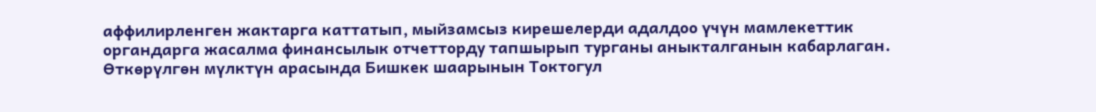аффилирленген жактарга каттатып, мыйзамсыз кирешелерди адалдоо үчүн мамлекеттик органдарга жасалма финансылык отчетторду тапшырып турганы аныкталганын кабарлаган. Өткөрүлгөн мүлктүн арасында Бишкек шаарынын Токтогул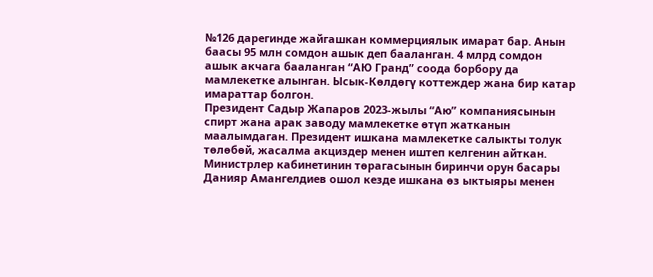№126 дарегинде жайгашкан коммерциялык имарат бар. Анын баасы 95 млн сомдон ашык деп бааланган. 4 млрд сомдон ашык акчага бааланган “АЮ Гранд” соода борбору да мамлекетке алынган. Ысык-Көлдөгү коттеждер жана бир катар имараттар болгон.
Президент Садыр Жапаров 2023-жылы “Аю” компаниясынын спирт жана арак заводу мамлекетке өтүп жатканын маалымдаган. Президент ишкана мамлекетке салыкты толук төлөбөй, жасалма акциздер менен иштеп келгенин айткан.
Министрлер кабинетинин төрагасынын биринчи орун басары Данияр Амангелдиев ошол кезде ишкана өз ыктыяры менен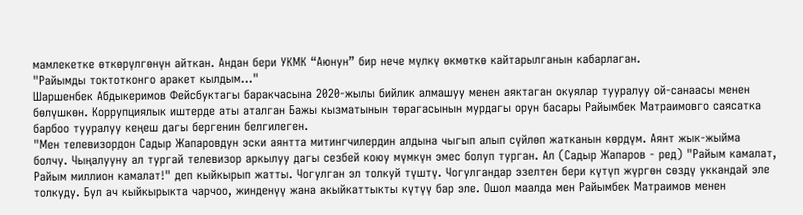мамлекетке өткөрүлгөнүн айткан. Андан бери УКМК “Аюнун” бир нече мүлкү өкмөткө кайтарылганын кабарлаган.
"Райымды токтотконго аракет кылдым..."
Шаршенбек Абдыкеримов Фейсбуктагы баракчасына 2020-жылы бийлик алмашуу менен аяктаган окуялар тууралуу ой-санаасы менен бөлүшкөн. Коррупциялык иштерде аты аталган Бажы кызматынын төрагасынын мурдагы орун басары Райымбек Матраимовго саясатка барбоо тууралуу кеңеш дагы бергенин белгилеген.
"Мен телевизордон Садыр Жапаровдун эски аянтта митингчилердин алдына чыгып алып сүйлөп жатканын көрдүм. Аянт жык-жыйма болчу. Чыңалууну ал тургай телевизор аркылуу дагы сезбей коюу мүмкүн эмес болуп турган. Ал (Садыр Жапаров - ред) "Райым камалат, Райым миллион камалат!" деп кыйкырып жатты. Чогулган эл толкуй түштү. Чогулгандар эзелтен бери күтүп жүргөн сөздү уккандай эле толкуду. Бул ач кыйкырыкта чарчоо, жинденүү жана акыйкаттыкты күтүү бар эле. Ошол маалда мен Райымбек Матраимов менен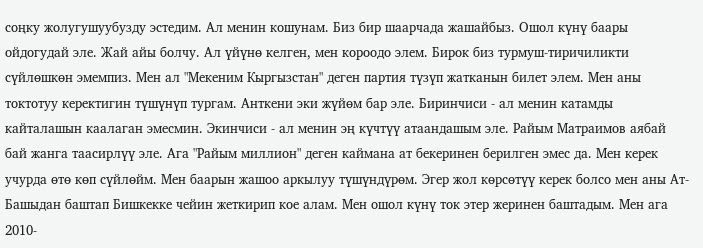соңку жолугушуубузду эстедим. Ал менин кошунам. Биз бир шаарчада жашайбыз. Ошол күнү баары ойдогудай эле. Жай айы болчу. Ал үйүнө келген, мен короодо элем. Бирок биз турмуш-тиричиликти сүйлөшкөн эмемпиз. Мен ал "Мекеним Кыргызстан" деген партия түзүп жатканын билет элем. Мен аны токтотуу керектигин түшүнүп тургам. Анткени эки жүйөм бар эле. Биринчиси - ал менин катамды кайталашын каалаган эмесмин. Экинчиси - ал менин эң күчтүү атаандашым эле. Райым Матраимов аябай бай жанга таасирлүү эле. Ага "Райым миллион" деген каймана ат бекеринен берилген эмес да. Мен керек учурда өтө көп сүйлөйм. Мен баарын жашоо аркылуу түшүндүрөм. Эгер жол көрсөтүү керек болсо мен аны Ат-Башыдан баштап Бишкекке чейин жеткирип кое алам. Мен ошол күнү ток этер жеринен баштадым. Мен ага 2010-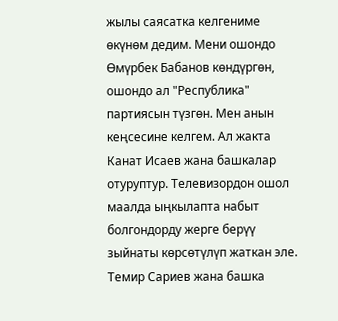жылы саясатка келгениме өкүнөм дедим. Мени ошондо Өмүрбек Бабанов көндүргөн, ошондо ал "Республика" партиясын түзгөн. Мен анын кеңсесине келгем. Ал жакта Канат Исаев жана башкалар отуруптур. Телевизордон ошол маалда ыңкылапта набыт болгондорду жерге берүү зыйнаты көрсөтүлүп жаткан эле. Темир Сариев жана башка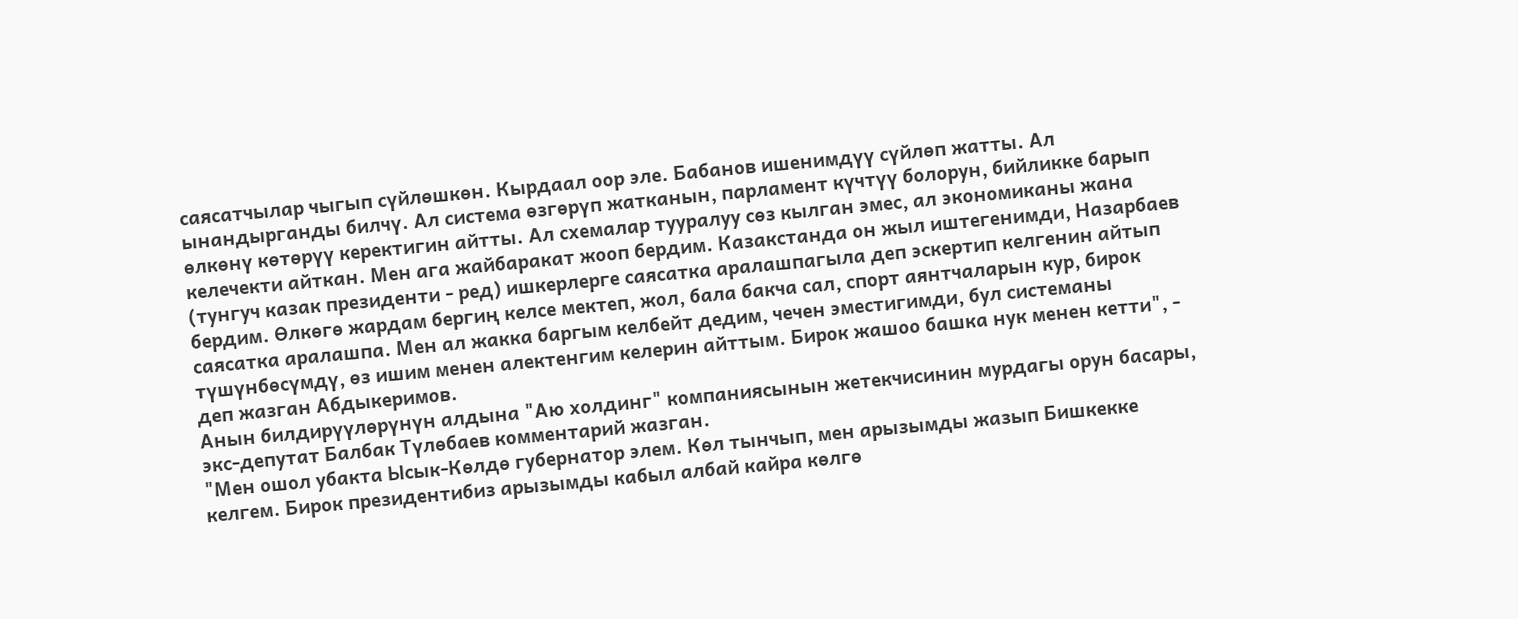саясатчылар чыгып сүйлөшкөн. Кырдаал оор эле. Бабанов ишенимдүү сүйлөп жатты. Ал ынандырганды билчү. Ал система өзгөрүп жатканын, парламент күчтүү болорун, бийликке барып өлкөнү көтөрүү керектигин айтты. Ал схемалар тууралуу сөз кылган эмес, ал экономиканы жана келечекти айткан. Мен ага жайбаракат жооп бердим. Казакстанда он жыл иштегенимди, Назарбаев (тунгуч казак президенти - ред) ишкерлерге саясатка аралашпагыла деп эскертип келгенин айтып бердим. Өлкөгө жардам бергиң келсе мектеп, жол, бала бакча сал, спорт аянтчаларын кур, бирок саясатка аралашпа. Мен ал жакка баргым келбейт дедим, чечен эместигимди, бул системаны түшүнбөсүмдү, өз ишим менен алектенгим келерин айттым. Бирок жашоо башка нук менен кетти", - деп жазган Абдыкеримов.
Анын билдирүүлөрүнүн алдына "Аю холдинг" компаниясынын жетекчисинин мурдагы орун басары, экс-депутат Балбак Түлөбаев комментарий жазган.
"Мен ошол убакта Ысык-Көлдө губернатор элем. Көл тынчып, мен арызымды жазып Бишкекке келгем. Бирок президентибиз арызымды кабыл албай кайра көлгө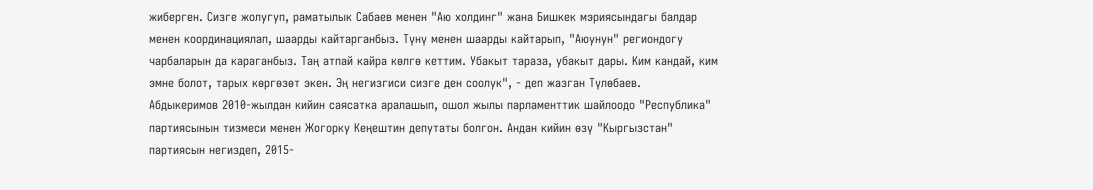жиберген. Сизге жолугуп, раматылык Сабаев менен "Аю холдинг" жана Бишкек мэриясындагы балдар менен координациялап, шаарды кайтарганбыз. Түнү менен шаарды кайтарып, "Аюунун" региондогу чарбаларын да караганбыз. Таң атпай кайра көлгө кеттим. Убакыт тараза, убакыт дары. Ким кандай, ким эмне болот, тарых көргөзөт экен. Эң негизгиси сизге ден соолук", - деп жазган Түлөбаев.
Абдыкеримов 2010-жылдан кийин саясатка аралашып, ошол жылы парламенттик шайлоодо "Республика" партиясынын тизмеси менен Жогорку Кеңештин депутаты болгон. Андан кийин өзү "Кыргызстан" партиясын негиздеп, 2015-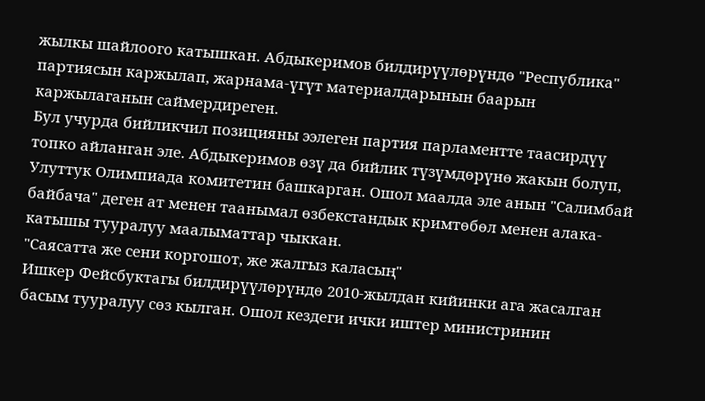жылкы шайлоого катышкан. Абдыкеримов билдирүүлөрүндө "Республика" партиясын каржылап, жарнама-үгүт материалдарынын баарын каржылаганын саймердиреген.
Бул учурда бийликчил позицияны ээлеген партия парламентте таасирдүү топко айланган эле. Абдыкеримов өзү да бийлик түзүмдөрүнө жакын болуп, Улуттук Олимпиада комитетин башкарган. Ошол маалда эле анын "Салимбай байбача" деген ат менен таанымал өзбекстандык кримтөбөл менен алака-катышы тууралуу маалыматтар чыккан.
"Саясатта же сени коргошот, же жалгыз каласың"
Ишкер Фейсбуктагы билдирүүлөрүндө 2010-жылдан кийинки ага жасалган басым тууралуу сөз кылган. Ошол кездеги ички иштер министринин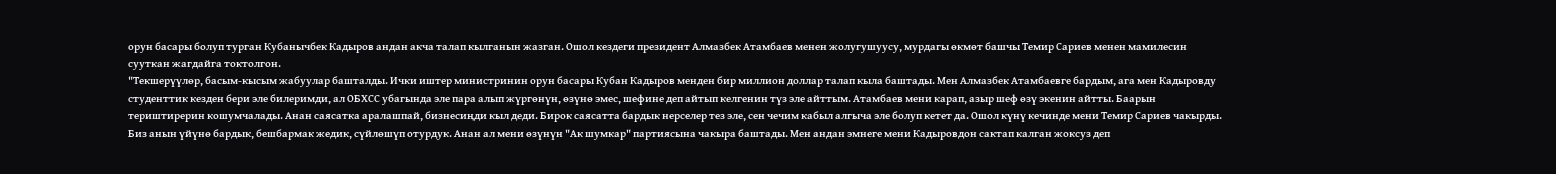орун басары болуп турган Кубанычбек Кадыров андан акча талап кылганын жазган. Ошол кездеги президент Алмазбек Атамбаев менен жолугушуусу, мурдагы өкмөт башчы Темир Сариев менен мамилесин сууткан жагдайга токтолгон.
"Текшерүүлөр, басым-кысым жабуулар башталды. Ички иштер министринин орун басары Кубан Кадыров менден бир миллион доллар талап кыла баштады. Мен Алмазбек Атамбаевге бардым, ага мен Кадыровду студенттик кезден бери эле билеримди, ал ОБХСС убагында эле пара алып жүргөнүн, өзүнө эмес, шефине деп айтып келгенин түз эле айттым. Атамбаев мени карап, азыр шеф өзү экенин айтты. Баарын териштирерин кошумчалады. Анан саясатка аралашпай, бизнесиңди кыл деди. Бирок саясатта бардык нерселер тез эле, сен чечим кабыл алгыча эле болуп кетет да. Ошол күнү кечинде мени Темир Сариев чакырды. Биз анын үйүнө бардык, бешбармак жедик, сүйлөшүп отурдук. Анан ал мени өзүнүн "Ак шумкар" партиясына чакыра баштады. Мен андан эмнеге мени Кадыровдон сактап калган жоксуз деп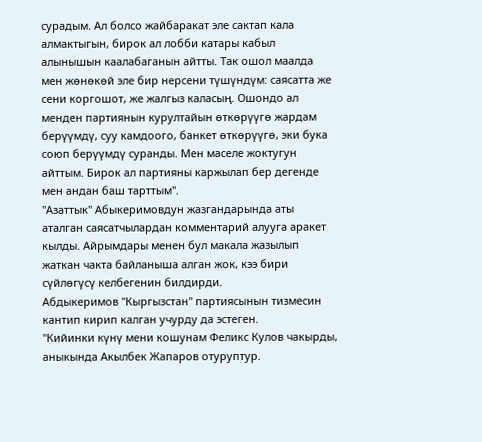сурадым. Ал болсо жайбаракат эле сактап кала алмактыгын, бирок ал лобби катары кабыл алынышын каалабаганын айтты. Так ошол маалда мен жөнөкөй эле бир нерсени түшүндүм: саясатта же сени коргошот, же жалгыз каласың. Ошондо ал менден партиянын курултайын өткөрүүгө жардам берүүмдү, суу камдоого, банкет өткөрүүгө, эки бука союп берүүмдү суранды. Мен маселе жоктугун айттым. Бирок ал партияны каржылап бер дегенде мен андан баш тарттым".
"Азаттык" Абыкеримовдун жазгандарында аты аталган саясатчылардан комментарий алууга аракет кылды. Айрымдары менен бул макала жазылып жаткан чакта байланыша алган жок, кээ бири сүйлөгүсү келбегенин билдирди.
Абдыкеримов "Кыргызстан" партиясынын тизмесин кантип кирип калган учурду да эстеген.
"Кийинки күнү мени кошунам Феликс Кулов чакырды, аныкында Акылбек Жапаров отуруптур.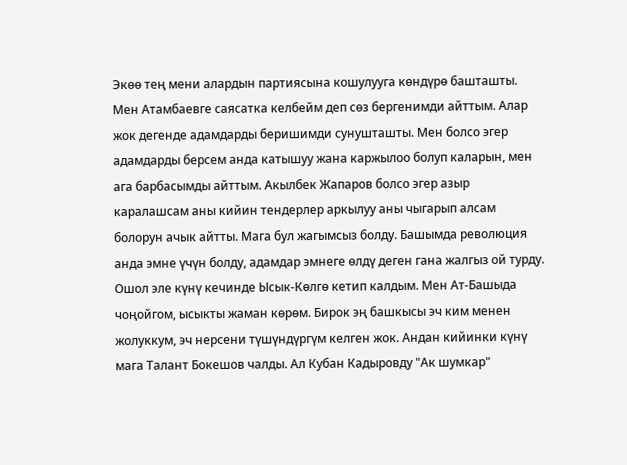Экөө тең мени алардын партиясына кошулууга көндүрө башташты. Мен Атамбаевге саясатка келбейм деп сөз бергенимди айттым. Алар жок дегенде адамдарды беришимди сунушташты. Мен болсо эгер адамдарды берсем анда катышуу жана каржылоо болуп каларын, мен ага барбасымды айттым. Акылбек Жапаров болсо эгер азыр каралашсам аны кийин тендерлер аркылуу аны чыгарып алсам болорун ачык айтты. Мага бул жагымсыз болду. Башымда революция анда эмне үчүн болду, адамдар эмнеге өлдү деген гана жалгыз ой турду. Ошол эле күнү кечинде Ысык-Көлгө кетип калдым. Мен Ат-Башыда чоңойгом, ысыкты жаман көрөм. Бирок эң башкысы эч ким менен жолуккум, эч нерсени түшүндүргүм келген жок. Андан кийинки күнү мага Талант Бокешов чалды. Ал Кубан Кадыровду "Ак шумкар"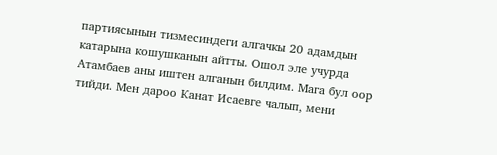партиясынын тизмесиндеги алгачкы 20 адамдын катарына кошушканын айтты. Ошол эле учурда Атамбаев аны иштен алганын билдим. Мага бул оор тийди. Мен дароо Канат Исаевге чалып, мени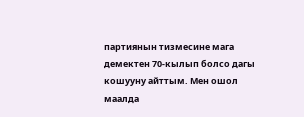партиянын тизмесине мага демектен 70-кылып болсо дагы кошууну айттым. Мен ошол маалда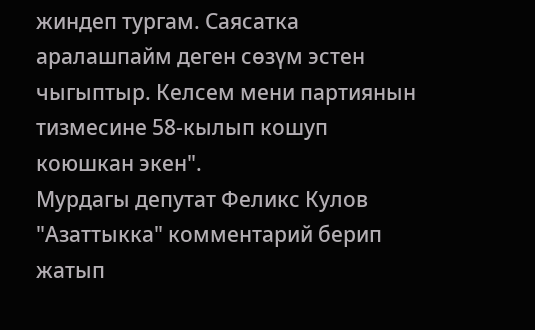жиндеп тургам. Саясатка аралашпайм деген сөзүм эстен чыгыптыр. Келсем мени партиянын тизмесине 58-кылып кошуп коюшкан экен".
Мурдагы депутат Феликс Кулов "Азаттыкка" комментарий берип жатып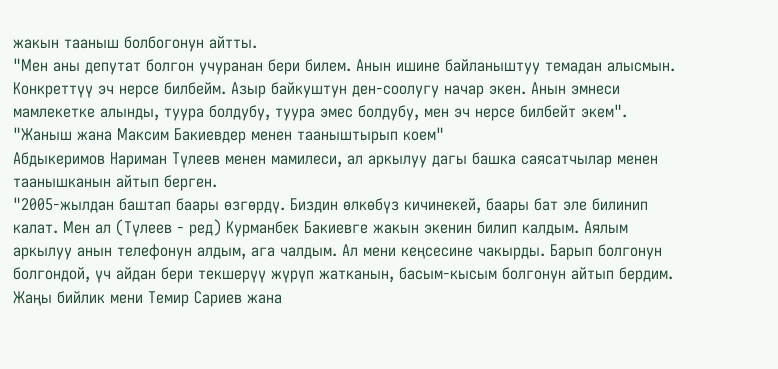жакын тааныш болбогонун айтты.
"Мен аны депутат болгон учуранан бери билем. Анын ишине байланыштуу темадан алысмын. Конкреттүү эч нерсе билбейм. Азыр байкуштун ден-соолугу начар экен. Анын эмнеси мамлекетке алынды, туура болдубу, туура эмес болдубу, мен эч нерсе билбейт экем".
"Жаныш жана Максим Бакиевдер менен тааныштырып коем"
Абдыкеримов Нариман Түлеев менен мамилеси, ал аркылуу дагы башка саясатчылар менен таанышканын айтып берген.
"2005-жылдан баштап баары өзгөрдү. Биздин өлкөбүз кичинекей, баары бат эле билинип калат. Мен ал (Түлеев - ред) Курманбек Бакиевге жакын экенин билип калдым. Аялым аркылуу анын телефонун алдым, ага чалдым. Ал мени кеңсесине чакырды. Барып болгонун болгондой, үч айдан бери текшерүү жүрүп жатканын, басым-кысым болгонун айтып бердим. Жаңы бийлик мени Темир Сариев жана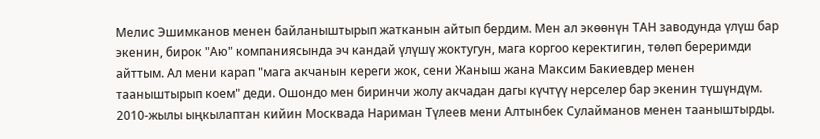Мелис Эшимканов менен байланыштырып жатканын айтып бердим. Мен ал экөөнүн ТАН заводунда үлүш бар экенин, бирок "Аю" компаниясында эч кандай үлүшү жоктугун, мага коргоо керектигин, төлөп береримди айттым. Ал мени карап "мага акчанын кереги жок, сени Жаныш жана Максим Бакиевдер менен тааныштырып коем" деди. Ошондо мен биринчи жолу акчадан дагы күчтүү нерселер бар экенин түшүндүм. 2010-жылы ыңкылаптан кийин Москвада Нариман Түлеев мени Алтынбек Сулайманов менен тааныштырды.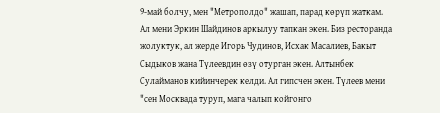9-май болчу, мен "Метрополдо" жашап, парад көрүп жаткам. Ал мени Эркин Шайдинов аркылуу тапкан экен. Биз ресторанда жолуктук, ал жерде Игорь Чудинов, Исхак Масалиев, Бакыт Сыдыков жана Түлеевдин өзү отурган экен. Алтынбек Сулайманов кийинчерек келди. Ал гипсчен экен. Түлеев мени "сен Москвада туруп, мага чалып койгонго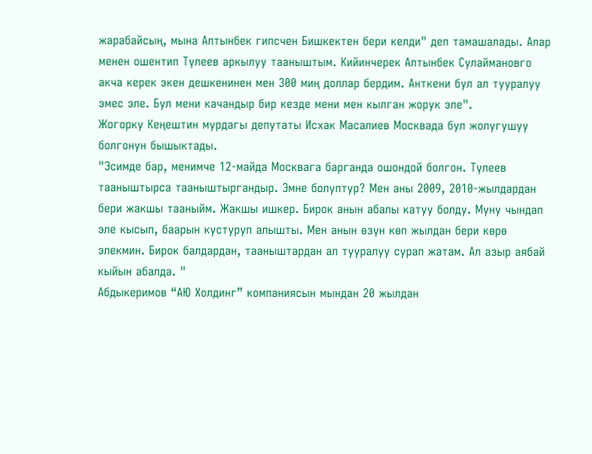жарабайсың, мына Алтынбек гипсчен Бишкектен бери келди" деп тамашалады. Алар менен ошентип Түлеев аркылуу тааныштым. Кийинчерек Алтынбек Сулаймановго акча керек экен дешкенинен мен 300 миң доллар бердим. Анткени бул ал тууралуу эмес эле. Бул мени качандыр бир кезде мени мен кылган жорук эле".
Жогорку Кеңештин мурдагы депутаты Исхак Масалиев Москвада бул жолугушуу болгонун бышыктады.
"Эсимде бар, менимче 12-майда Москвага барганда ошондой болгон. Түлеев тааныштырса тааныштыргандыр. Эмне болуптур? Мен аны 2009, 2010-жылдардан бери жакшы тааныйм. Жакшы ишкер. Бирок анын абалы катуу болду. Муну чындап эле кысып, баарын кустуруп алышты. Мен анын өзүн көп жылдан бери көрө элекмин. Бирок балдардан, тааныштардан ал тууралуу сурап жатам. Ал азыр аябай кыйын абалда. "
Абдыкеримов “АЮ Холдинг” компаниясын мындан 20 жылдан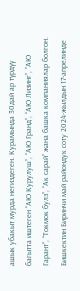ашык убакыт мурда негиздеген. Курамында 30дай ар түрдүү багытта иштеген “АЮ Курулуш”, “АЮ Гранд”, “АЮ Лизинг”, “АЮ Гарант”, “Токмок булз”, “Ак сарай” жана башка компаниялар болгон.
Бишкектин Биринчи май райондук соту 2024-жылдын 17-апрелинде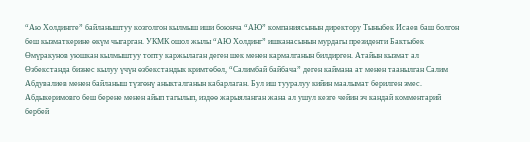“Аю Холдингге” байланыштуу козголгон кылмыш иши боюнча “АЮ” компаниясынын директору Тыныбек Исаев баш болгон беш кызматкерине өкүм чыгарган. УКМК ошол жылы “АЮ Холдинг” ишканасынын мурдагы президенти Бактыбек Өмүракунов уюшкан кылмыштуу топту каржылаган деген шек менен кармалганын билдирген. Атайын кызмат ал Өзбекстанда бизнес кылуу үчүн өзбекстандык кримтөбөл, “Салимбай байбача” деген каймана ат менен таанылган Салим Абдувалиев менен байланыш түзгөнү аныкталганын кабарлаган. Бул иш тууралуу кийин маалымат берилген эмес.
Абдыкеримовго беш берене менен айып тагылып, издөө жарыяланган жана ал ушул кезге чейин эч кандай комментарий бербей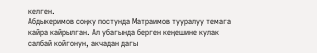келген.
Абдыкеримов соңку постунда Матраимов тууралуу темага кайра кайрылган. Ал убагында берген кеңешине кулак салбай койгонун, акчадан дагы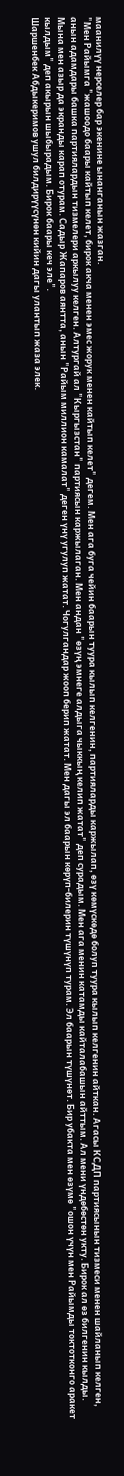маанилүү нерселер бар экенине ынанганын жазган.
"Мен Райымга "жашоодо баары кайтып келет, бирок акча менен эмес жорук менен кайтып келет" дегем. Мен ага буга чейин баарын туура кылып келгенин, партияларды каржылап, өзү көмүскөдө болуп туура кылып келгенин айткан. Агасы КСДП партиясынын тизмеси менен шайланып келген, анын адамдары башка партиялардын тизмелери аркылуу келген. Алтургай ал "Кыргызстан" партиясын каржылаган. Мен андан "өзүң эмнеге алдыга чыккың келип жатат" деп сурадым. Мен ага менин катамды кайталабашын айттым. Ал мени үндөбөстөн укту. Бирок ал өз билгенин кылды. Мына мен азыр да экранды карап отурам. Садыр Жапаров аянтта, анын "Райым миллион камалат" деген үнү угулуп жатат. Чогулгандар жооп берип жатат. Мен дагы эл баарын көрүп-билерин түшүнүп турам. Эл баарын түшүнөт. Бир убакта мен өзүмө "ошон үчүн мен Райымды токтотконго аракет кылдым" деп акырын шыбырадым. Бирок баары кеч эле".
Шаршенбек Абдыкеримов ушул билдирүүсүнөн кийин дагы улантып жаза элек.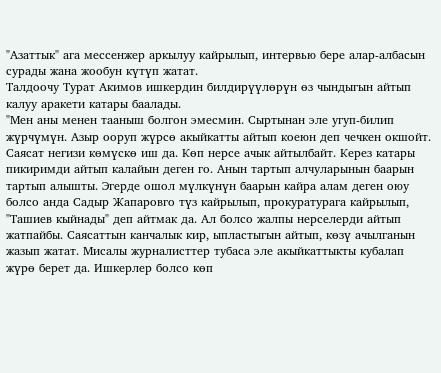"Азаттык" ага мессенжер аркылуу кайрылып, интервью бере алар-албасын сурады жана жообун күтүп жатат.
Талдоочу Турат Акимов ишкердин билдирүүлөрүн өз чындыгын айтып калуу аракети катары баалады.
"Мен аны менен тааныш болгон эмесмин. Сыртынан эле угуп-билип жүрчүмүн. Азыр ооруп жүрсө акыйкатты айтып коеюн деп чечкен окшойт. Саясат негизи көмүскө иш да. Көп нерсе ачык айтылбайт. Керез катары пикиримди айтып калайын деген го. Анын тартып алчуларынын баарын тартып алышты. Эгерде ошол мүлкүнүн баарын кайра алам деген оюу болсо анда Садыр Жапаровго түз кайрылып, прокуратурага кайрылып, "Ташиев кыйнады" деп айтмак да. Ал болсо жалпы нерселерди айтып жатпайбы. Саясаттын канчалык кир, ыпластыгын айтып, көзү ачылганын жазып жатат. Мисалы журналисттер тубаса эле акыйкаттыкты кубалап жүрө берет да. Ишкерлер болсо көп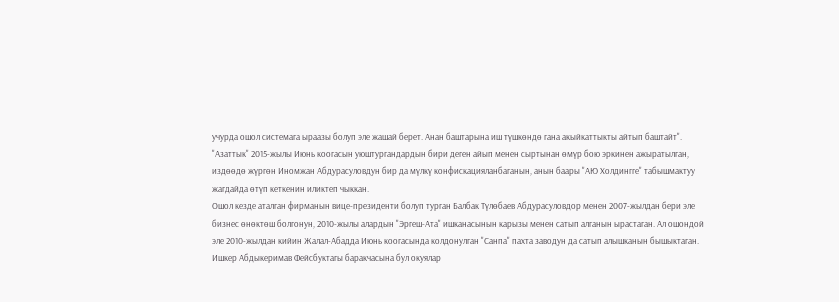учурда ошол системага ыраазы болуп эле жашай берет. Анан баштарына иш түшкөндө гана акыйкаттыкты айтып баштайт".
"Азаттык" 2015-жылы Июнь коогасын уюштургандардын бири деген айып менен сыртынан өмүр бою эркинен ажыратылган, издөөдө жүргөн Иномжан Абдурасуловдун бир да мүлкү конфискацияланбаганын, анын баары "АЮ Холдингге" табышмактуу жагдайда өтүп кеткенин иликтеп чыккан.
Ошол кезде аталган фирманын вице-президенти болуп турган Балбак Түлөбаев Абдурасуловдор менен 2007-жылдан бери эле бизнес өнөктөш болгонун, 2010-жылы алардын "Эргеш-Ата" ишканасынын карызы менен сатып алганын ырастаган. Ал ошондой эле 2010-жылдан кийин Жалал-Абадда Июнь коогасында колдонулган "Санпа" пахта заводун да сатып алышканын бышыктаган.
Ишкер Абдыкеримав Фейсбуктагы баракчасына бул окуялар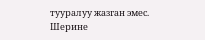тууралуу жазган эмес.
Шерине